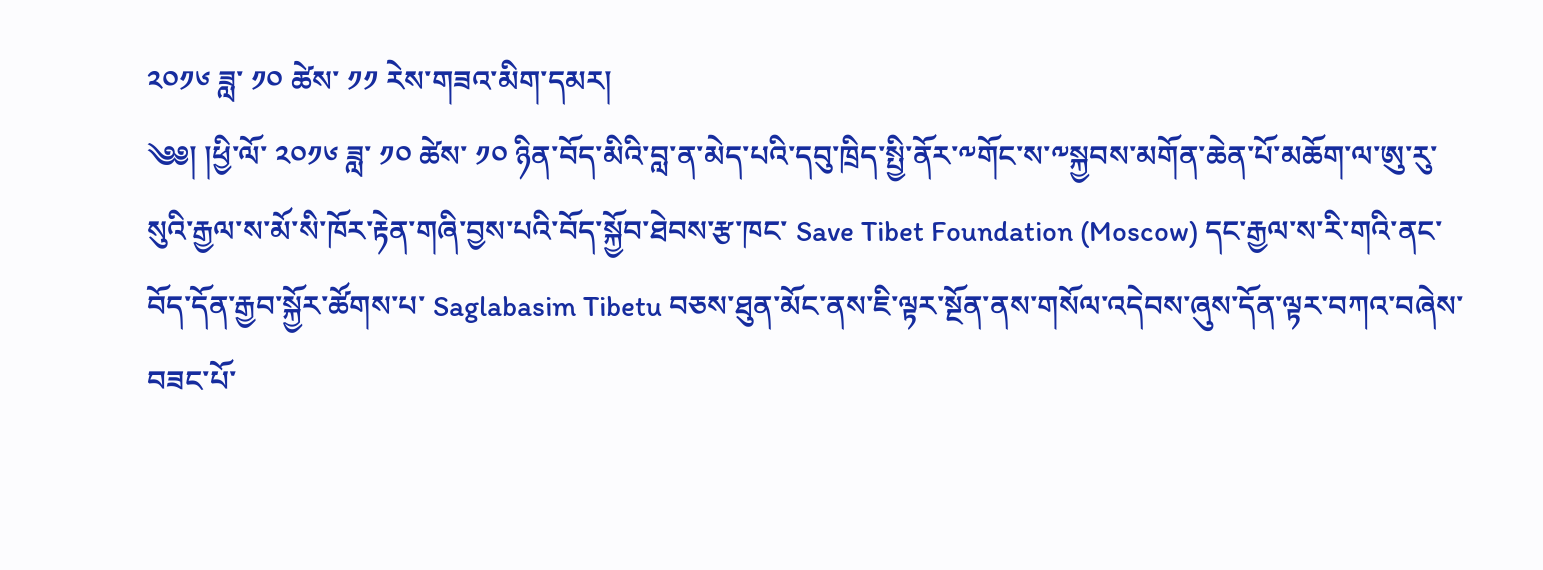༢༠༡༦ ཟླ་ ༡༠ ཚེས་ ༡༡ རེས་གཟའ་མིག་དམར།
༄༅། །ཕྱི་ལོ་ ༢༠༡༦ ཟླ་ ༡༠ ཚེས་ ༡༠ ཉིན་བོད་མིའི་བླ་ན་མེད་པའི་དབུ་ཁྲིད་སྤྱི་ནོར་༸གོང་ས་༸སྐྱབས་མགོན་ཆེན་པོ་མཆོག་ལ་ཨུ་རུ་སུའི་རྒྱལ་ས་མོ་སི་ཁོར་རྟེན་གཞི་བྱས་པའི་བོད་སྐྱོབ་ཐེབས་རྩ་ཁང་ Save Tibet Foundation (Moscow) དང་རྒྱལ་ས་རི་གའི་ནང་བོད་དོན་རྒྱབ་སྐྱོར་ཚོགས་པ་ Saglabasim Tibetu བཅས་ཐུན་མོང་ནས་ཇི་ལྟར་སྔོན་ནས་གསོལ་འདེབས་ཞུས་དོན་ལྟར་བཀའ་བཞེས་བཟང་པོ་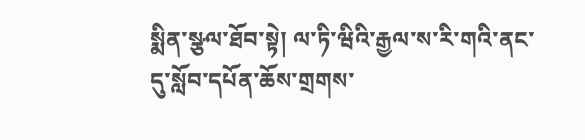སྨིན་སྩལ་ཐོབ་སྟེ། ལ་ཏི་ཝིའི་རྒྱལ་ས་རི་གའི་ནང་དུ་སློབ་དཔོན་ཆོས་གྲགས་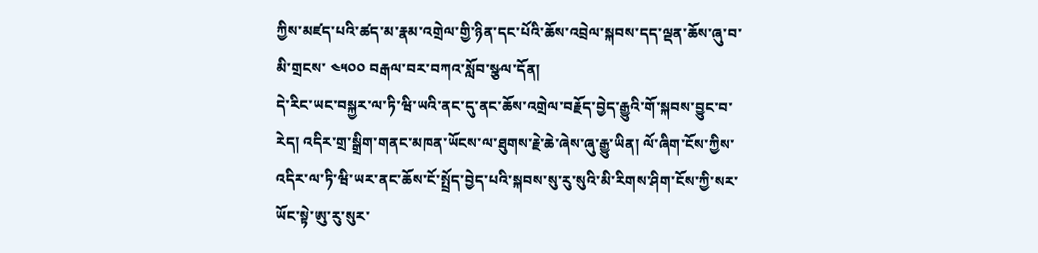ཀྱིས་མཛད་པའི་ཚད་མ་རྣམ་འགྲེལ་གྱི་ཉིན་དང་པོའི་ཆོས་འབྲེལ་སྐབས་དད་ལྡན་ཆོས་ཞུ་བ་མི་གྲངས་ ༤༥༠༠ བརྒལ་བར་བཀའ་སློབ་སྩལ་དོན།
དེ་རིང་ཡང་བསྐྱར་ལ་ཏི་ཝི་ཡའི་ནང་དུ་ནང་ཆོས་འགྲེལ་བརྗོད་བྱེད་རྒྱུའི་གོ་སྐབས་བྱུང་བ་རེད། འདིར་གྲ་སྒྲིག་གནང་མཁན་ཡོངས་ལ་ཐུགས་རྗེ་ཆེ་ཞེས་ཞུ་རྒྱུ་ཡིན། ལོ་ཞིག་ངོས་ཀྱིས་འདིར་ལ་ཏི་ཝི་ཡར་ནང་ཆོས་ངོ་སྤྲོད་བྱེད་པའི་སྐབས་སུ་རུ་སུའི་མི་རིགས་ཤིག་ངོས་ཀྱི་སར་ཡོང་སྟེ་ཨུ་རུ་སུར་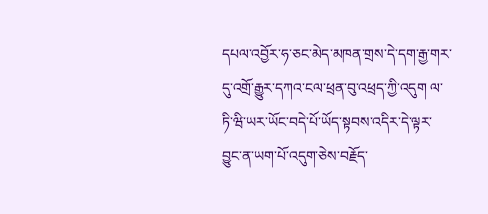དཔལ་འབྱོར་ཧ་ཅང་མེད་མཁན་གྲས་དེ་དག་རྒྱ་གར་དུ་འགྲོ་རྒྱུར་དཀའ་ངལ་ཕྲན་བུ་འཕྲད་ཀྱི་འདུག ལ་ཏི་ཝི་ཡར་ཡོང་བདེ་པོ་ཡོད་སྟབས་འདིར་དེ་ལྟར་བྱུང་ན་ཡག་པོ་འདུག་ཅེས་བརྗོད་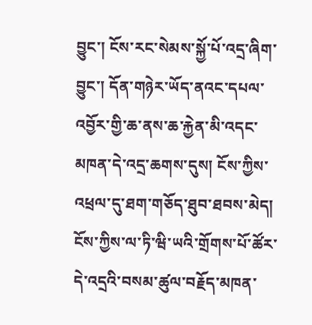བྱུང་། ངོས་རང་སེམས་སྐྱོ་པོ་འདྲ་ཞིག་བྱུང་། དོན་གཉེར་ཡོད་ནའང་དཔལ་འབྱོར་གྱི་ཆ་ནས་ཆ་རྐྱེན་མི་འདང་མཁན་དེ་འདྲ་ཆགས་དུས། ངོས་ཀྱིས་འཕྲལ་དུ་ཐག་གཅོད་ཐུབ་ཐབས་མེད། ངོས་ཀྱིས་ལ་ཏི་ཝི་ཡའི་གྲོགས་པོ་ཚོར་དེ་འདྲའི་བསམ་ཚུལ་བརྗོད་མཁན་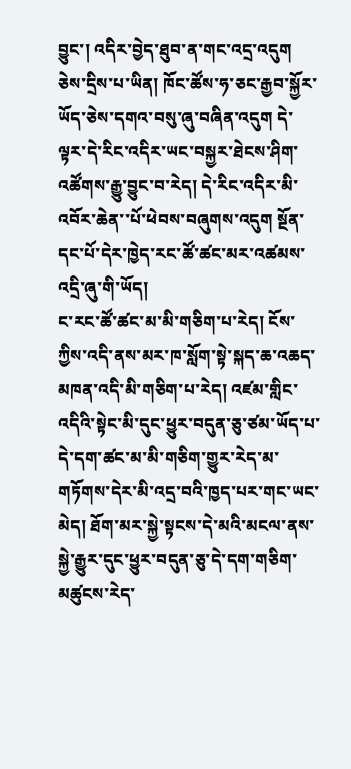བྱུང་། འདིར་བྱེད་ཐུབ་ན་གང་འདྲ་འདུག ཅེས་དྲིས་པ་ཡིན། ཁོང་ཚོས་ཧ་ཅང་རྒྱབ་སྐྱོར་ཡོད་ཅེས་དགའ་བསུ་ཞུ་བཞིན་འདུག དེ་ལྟར་དེ་རིང་འདིར་ཡང་བསྐྱར་ཐེངས་ཤིག་འཚོགས་རྒྱུ་བྱུང་བ་རེད། དེ་རིང་འདིར་མི་འབོར་ཆེན་་པོ་ཕེབས་བཞུགས་འདུག སྔོན་དང་པོ་དེར་ཁྱེད་རང་ཚོ་ཚང་མར་འཚམས་འདྲི་ཞུ་གི་ཡོད།
ང་རང་ཚོ་ཚང་མ་མི་གཅིག་པ་རེད། ངོས་ཀྱིས་འདི་ནས་མར་ཁ་སློག་སྟེ་སྐད་ཆ་འཆད་མཁན་འདི་མི་གཅིག་པ་རེད། འཛམ་གླིང་འདིའི་སྟེང་མི་དུང་ཕྱུར་བདུན་ཅུ་ཙམ་ཡོད་པ་དེ་དག་ཚང་མ་མི་གཅིག་གྱུར་རེད་མ་གཏོགས་དེར་མི་འདྲ་བའི་ཁྱད་པར་གང་ཡང་མེད། ཐོག་མར་སྐྱེ་སྟངས་དེ་མའི་མངལ་ནས་སྐྱེ་རྒྱུར་དུང་ཕྱུར་བདུན་ཅུ་དེ་དག་གཅིག་མཚུངས་རེད་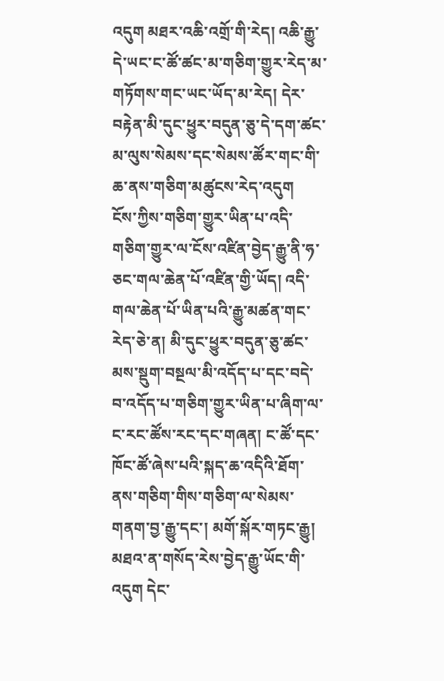འདུག མཐར་འཆི་འགྲོ་གི་རེད། འཆི་རྒྱུ་དེ་ཡང་ང་ཚོ་ཚང་མ་གཅིག་གྱུར་རེད་མ་གཏོགས་གང་ཡང་ཡོད་མ་རེད། དེར་བརྟེན་མི་དུང་ཕྱུར་བདུན་ཅུ་དེ་དག་ཚང་མ་ལུས་སེམས་དང་སེམས་ཚོར་གང་གི་ཆ་ནས་གཅིག་མཚུངས་རེད་འདུག
ངོས་ཀྱིས་གཅིག་གྱུར་ཡིན་པ་འདི་གཅིག་གྱུར་ལ་ངོས་འཛིན་བྱེད་རྒྱུ་ནི་ཧ་ཅང་གལ་ཆེན་པོ་འཛིན་གྱི་ཡོད། འདི་གལ་ཆེན་པོ་ཡིན་པའི་རྒྱུ་མཚན་གང་རེད་ཅེ་ན། མི་དུང་ཕྱུར་བདུན་ཅུ་ཚང་མས་སྡུག་བསྔལ་མི་འདོད་པ་དང་བདེ་བ་འདོད་པ་གཅིག་གྱུར་ཡིན་པ་ཞིག་ལ་ང་རང་ཚོས་རང་དང་གཞན། ང་ཚོ་དང་ཁོང་ཚོ་ཞེས་པའི་སྐད་ཆ་འདིའི་ཐོག་ནས་གཅིག་གིས་གཅིག་ལ་སེམས་གནག་བྱ་རྒྱུ་དང་། མགོ་སྐོར་གཏང་རྒྱུ། མཐའ་ན་གསོད་རེས་བྱེད་རྒྱུ་ཡོང་གི་འདུག དེང་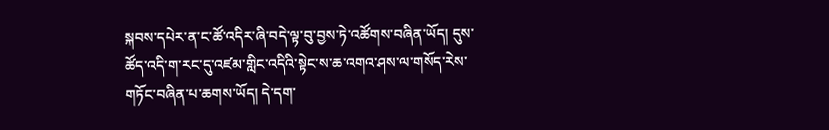སྐབས་དཔེར་ན་ང་ཚོ་འདིར་ཞི་བདེ་ལྟ་བུ་བྱས་ཏེ་འཚོགས་བཞིན་ཡོད། དུས་ཚོད་འདི་ག་རང་དུ་འཛམ་གླིང་འདིའི་སྟེང་ས་ཆ་འགའ་ཤས་ལ་གསོད་རེས་གཏོང་བཞིན་པ་ཆགས་ཡོད། དེ་དག་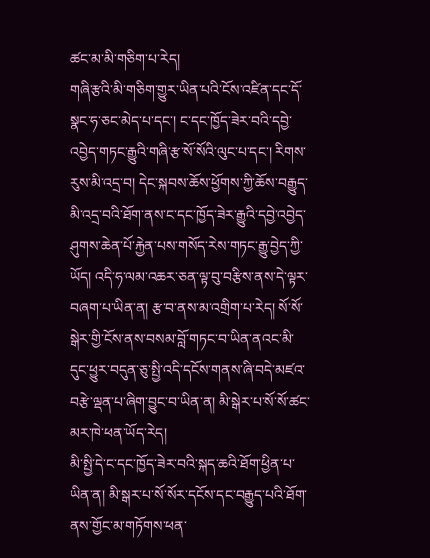ཚང་མ་མི་གཅིག་པ་རེད།
གཞི་རྩའི་མི་གཅིག་གྱུར་ཡིན་པའི་ངོས་འཛིན་དང་དོ་སྣང་ཧ་ཅང་མེད་པ་དང་། ང་དང་ཁྱོད་ཟེར་བའི་དབྱེ་འབྱེད་གཏང་རྒྱུའི་གཞི་རྩ་སོ་སོའི་ལུང་པ་དང་། རིགས་རུས་མི་འདྲ་བ། དེང་སྐབས་ཆོས་ཕྱོགས་ཀྱི་ཆོས་བརྒྱུད་མི་འདྲ་བའི་ཐོག་ནས་ང་དང་ཁྱོད་ཟེར་རྒྱུའི་དབྱེ་འབྱེད་ཤུགས་ཆེན་པོ་རྐྱེན་པས་གསོད་རེས་གཏང་རྒྱུ་བྱེད་ཀྱི་ཡོད། འདི་ཧ་ལམ་འཆར་ཅན་ལྟ་བུ་བརྩིས་ནས་དེ་ལྟར་བཞག་པ་ཡིན་ན། རྩ་བ་ནས་མ་འགྲིག་པ་རེད། སོ་སོ་སྒེར་གྱི་ངོས་ནས་བསམ་བློ་གཏང་བ་ཡིན་ནའང་མི་དུང་ཕྱུར་བདུན་ཅུ་སྤྱི་འདི་དངོས་གནས་ཞི་བདེ་མཛའ་བརྩེ་ལྡན་པ་ཞིག་བྱུང་བ་ཡིན་ན། མི་སྒེར་པ་སོ་སོ་ཚང་མར་ཁེ་ཕན་ཡོད་རེད།
མི་སྤྱི་དེ་ང་དང་ཁྱོད་ཟེར་བའི་སྐད་ཆའི་ཐོག་ཕྱིན་པ་ཡིན་ན། མི་སྒར་པ་སོ་སོར་དངོས་དང་བརྒྱུད་པའི་ཐོག་ནས་གྱོང་མ་གཏོགས་ཕན་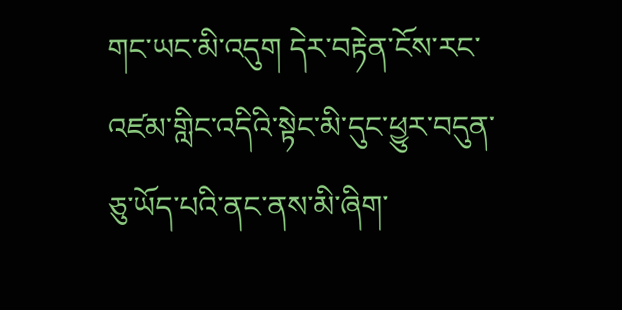གང་ཡང་མི་འདུག དེར་བརྟེན་ངོས་རང་འཛམ་གླིང་འདིའི་སྟེང་མི་དུང་ཕྱུར་བདུན་ཅུ་ཡོད་པའི་ནང་ནས་མི་ཞིག་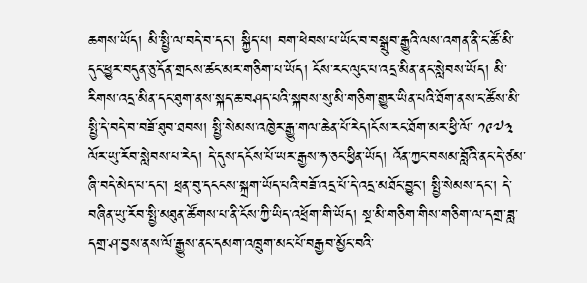ཆགས་ཡོད། མི་སྤྱི་ལ་བདེ་བ་དང་། སྐྱིད་པ། བག་ཕེབས་པ་ཡོང་བ་བསྒྲུབ་རྒྱུའི་ལས་འགན་ནི་ང་ཚོ་མི་དུང་ཕྱུར་བདུན་ཅུ་དོན་གྲངས་ཚང་མར་གཅིག་པ་ཡོད། ངོས་རང་ལུང་པ་འདྲ་མིན་ནང་སླེབས་ཡོད། མི་རིགས་འདྲ་མིན་དང་ཐུག་ནས་སྐད་ཆ་བཤད་པའི་སྐབས་སུ་མི་གཅིག་གྱུར་ཡིན་པའི་ཐོག་ནས་ང་ཚོས་མི་སྤྱི་དེ་བདེ་བ་བཟོ་ཐུབ་ཐབས། སྤྱི་སེམས་འཁྱེར་རྒྱུ་གལ་ཆེན་པོ་རེད།ངོས་རང་ཐོག་མར་ཕྱི་ལོ་ ༡༩༧༣ ལོར་ཡུ་རོབ་སླེབས་པ་རེད། དེ་དུས་དངོས་པོ་ཡར་རྒྱས་ཧ་ཅང་ཕྱིན་ཡོད། འོན་ཀྱང་བསམ་བློའི་ནང་དེ་ཙམ་ཞི་བདེ་མེད་པ་དང་། ཕྲན་བུ་དངངས་སྐྲག་ཡོད་པའི་བཟོ་འདྲ་པོ་དེ་འདྲ་མཐོང་བྱུང་། སྤྱི་སེམས་དང་། དེ་བཞིན་ཡུ་རོབ་སྤྱི་མཐུན་ཚོགས་པ་ནི་ངོས་ཀྱི་ཡིད་འཕྲོག་གི་ཡོད། སྔ་མི་གཅིག་གིས་གཅིག་ལ་དགྲ་ཟླ་དགྲ་ཤ་བྱས་ནས་ལོ་རྒྱུས་ནང་དམག་འཁྲུག་མང་པོ་བརྒྱབ་མྱོང་བའི་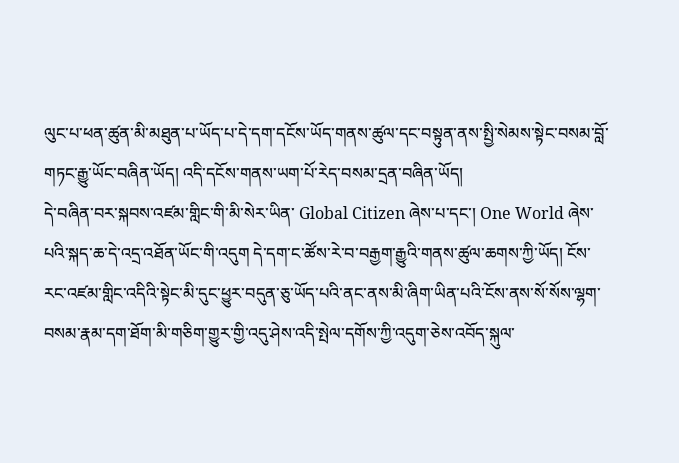ལུང་པ་ཕན་ཚུན་མི་མཐུན་པ་ཡོད་པ་དེ་དག་དངོས་ཡོད་གནས་ཚུལ་དང་བསྟུན་ནས་སྤྱི་སེམས་སྟེང་བསམ་བློ་གཏང་རྒྱུ་ཡོང་བཞིན་ཡོད། འདི་དངོས་གནས་ཡག་པོ་རེད་བསམ་དྲན་བཞིན་ཡོད།
དེ་བཞིན་བར་སྐབས་འཛམ་གླིང་གི་མི་སེར་ཡིན་ Global Citizen ཞེས་པ་དང་། One World ཞེས་པའི་སྐད་ཆ་དེ་འདྲ་འཐོན་ཡོང་གི་འདུག དེ་དག་ང་ཚོས་རེ་བ་བརྒྱག་རྒྱུའི་གནས་ཚུལ་ཆགས་ཀྱི་ཡོད། ངོས་རང་འཛམ་གླིང་འདིའི་སྟེང་མི་དུང་ཕྱུར་བདུན་ཅུ་ཡོད་པའི་ནང་ནས་མི་ཞིག་ཡིན་པའི་ངོས་ནས་སོ་སོས་ལྷག་བསམ་རྣམ་དག་ཐོག་མི་གཅིག་གྱུར་གྱི་འདུ་ཤེས་འདི་སྤེལ་དགོས་ཀྱི་འདུག་ཅེས་འབོད་སྐུལ་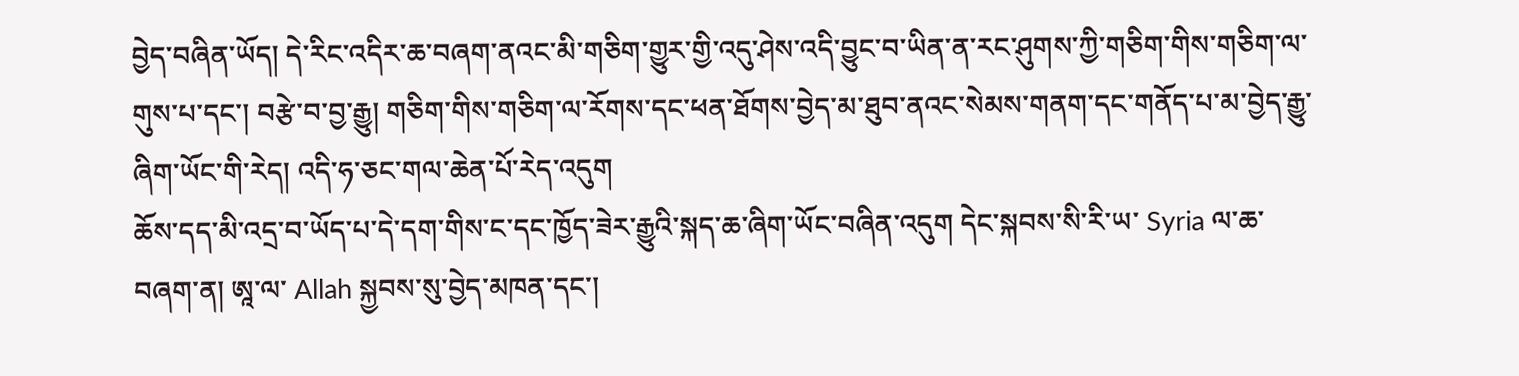བྱེད་བཞིན་ཡོད། དེ་རིང་འདིར་ཆ་བཞག་ནའང་མི་གཅིག་གྱུར་གྱི་འདུ་ཤེས་འདི་བྱུང་བ་ཡིན་ན་རང་ཤུགས་ཀྱི་གཅིག་གིས་གཅིག་ལ་གུས་པ་དང་། བརྩེ་བ་བྱ་རྒྱུ། གཅིག་གིས་གཅིག་ལ་རོགས་དང་ཕན་ཐོགས་བྱེད་མ་ཐུབ་ནའང་སེམས་གནག་དང་གནོད་པ་མ་བྱེད་རྒྱུ་ཞིག་ཡོང་གི་རེད། འདི་ཧ་ཅང་གལ་ཆེན་པོ་རེད་འདུག
ཆོས་དད་མི་འདྲ་བ་ཡོད་པ་དེ་དག་གིས་ང་དང་ཁྱོད་ཟེར་རྒྱུའི་སྐད་ཆ་ཞིག་ཡོང་བཞིན་འདུག དེང་སྐབས་སི་རི་ཡ་ Syria ལ་ཆ་བཞག་ན། ཨཱ་ལ་ Allah སྐྱབས་སུ་བྱེད་མཁན་དང་།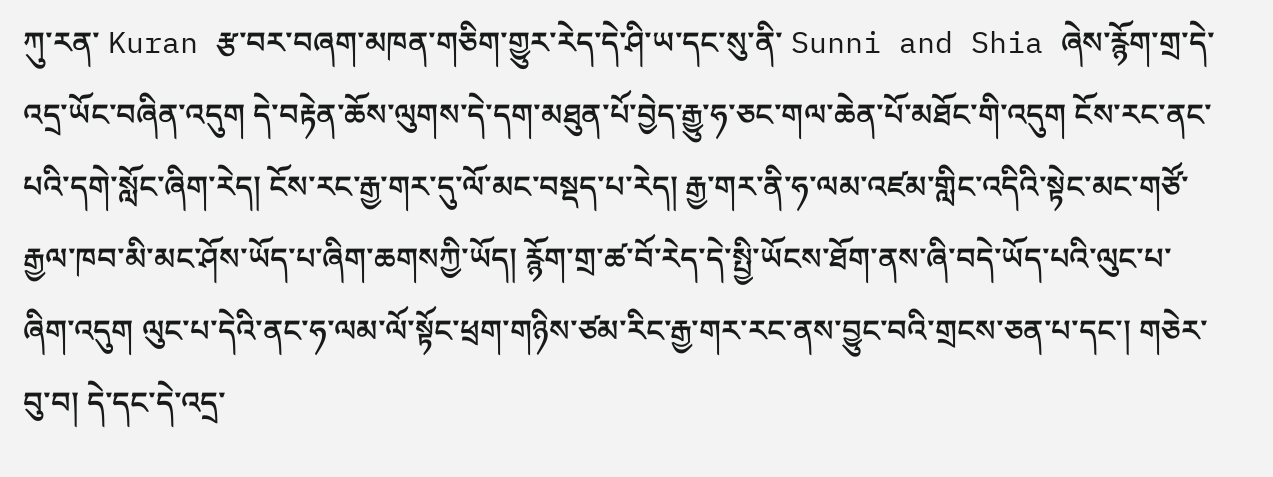ཀུ་རན་ Kuran རྩ་བར་བཞག་མཁན་གཅིག་གྱུར་རེད་དེ་ཤི་ཡ་དང་སུ་ནི་ Sunni and Shia ཞེས་རྙོག་གྲ་དེ་འདྲ་ཡོང་བཞིན་འདུག དེ་བརྟེན་ཆོས་ལུགས་དེ་དག་མཐུན་པོ་བྱེད་རྒྱུ་ཧ་ཅང་གལ་ཆེན་པོ་མཐོང་གི་འདུག ངོས་རང་ནང་པའི་དགེ་སློང་ཞིག་རེད། ངོས་རང་རྒྱ་གར་དུ་ལོ་མང་བསྡད་པ་རེད། རྒྱ་གར་ནི་ཧ་ལམ་འཛམ་གླིང་འདིའི་སྟེང་མང་གཙོ་རྒྱལ་ཁབ་མི་མང་ཤོས་ཡོད་པ་ཞིག་ཆགསཀྱི་ཡོད། རྙོག་གྲ་ཚ་བོ་རེད་དེ་སྤྱི་ཡོངས་ཐོག་ནས་ཞི་བདེ་ཡོད་པའི་ལུང་པ་ཞིག་འདུག ལུང་པ་དེའི་ནང་ཧ་ལམ་ལོ་སྟོང་ཕྲག་གཉིས་ཙམ་རིང་རྒྱ་གར་རང་ནས་བྱུང་བའི་གྲངས་ཅན་པ་དང་། གཅེར་བུ་བ། དེ་དང་དེ་འདྲ་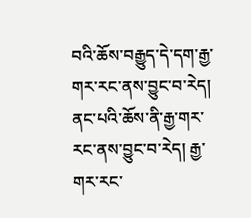བའི་ཆོས་བརྒྱུད་དེ་དག་རྒྱ་གར་རང་ནས་བྱུང་བ་རེད། ནང་པའི་ཆོས་ནི་རྒྱ་གར་རང་ནས་བྱུང་བ་རེད། རྒྱ་གར་རང་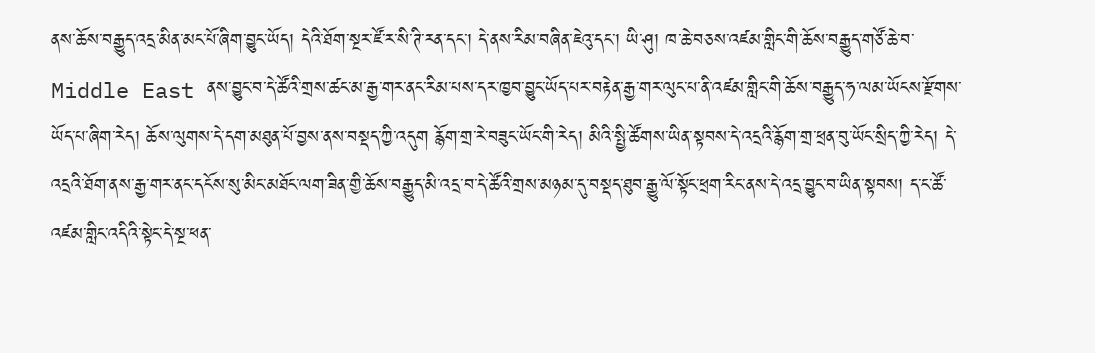ནས་ཆོས་བརྒྱུད་འདྲ་མིན་མང་པོ་ཞིག་བྱུང་ཡོད། དེའི་ཐོག་སྔར་ཛོ་ར་སི་ཊི་རན་དང་། དེ་ནས་རིམ་བཞིན་ཇེའུ་དང་། ཡི་ཤུ། ཁ་ཆེ་བཅས་འཛམ་གླིང་གི་ཆོས་བརྒྱུད་གཙོ་ཆེ་བ་ Middle East ནས་བྱུང་བ་དེ་ཚོའི་གྲས་ཚང་མ་རྒྱ་གར་ནང་རིམ་པས་དར་ཁྱབ་བྱུང་ཡོད་པར་བརྟེན་རྒྱ་གར་ལུང་པ་ནི་འཛམ་གླིང་གི་ཆོས་བརྒྱུད་ཧ་ལམ་ཡོངས་རྫོགས་ཡོད་པ་ཞིག་རེད། ཆོས་ལུགས་དེ་དག་མཐུན་པོ་བྱས་ནས་བསྡད་ཀྱི་འདུག རྙོག་གྲ་རེ་བཟུང་ཡོང་གི་རེད། མིའི་སྤྱི་ཚོགས་ཡིན་སྟབས་དེ་འདྲའི་རྙོག་གྲ་ཕྲན་བུ་ཡོང་སྲིད་ཀྱི་རེད། དེ་འདྲའི་ཐོག་ནས་རྒྱ་གར་ནང་དངོས་སུ་མིང་མཐོང་ལག་ཟིན་གྱི་ཆོས་བརྒྱུད་མི་འདྲ་བ་དེ་ཚོའི་གྲས་མཉམ་དུ་བསྡད་ཐུབ་རྒྱུ་ལོ་སྟོང་ཕྲག་རིང་ནས་དེ་འདྲ་བྱུང་བ་ཡིན་སྟབས། ད་ང་ཚོ་འཛམ་གླིང་འདིའི་སྟེང་དེ་སྔ་ཕན་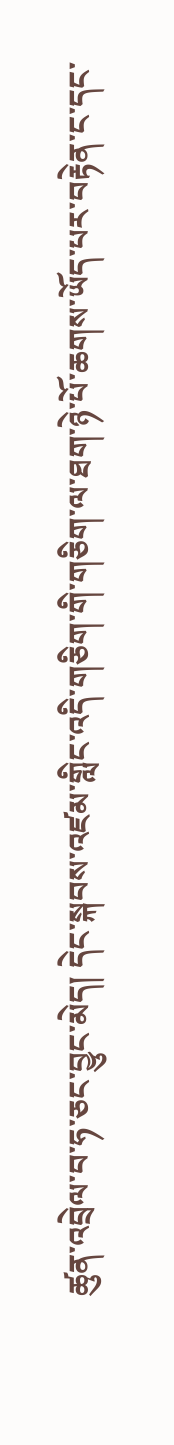ཚུན་འབྲེལ་བ་ཧ་ཅང་བྱུང་མེད། དེང་སྐབས་འཛམ་གླིང་འདི་གཅིག་གི་གཅིག་ལ་ཐག་ཉེ་པོ་ཆགས་ཡོད་པར་བརྟེན་ང་དང་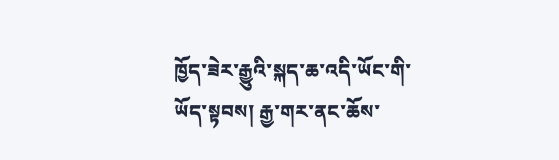ཁྱོད་ཟེར་རྒྱུའི་སྐད་ཆ་འདི་ཡོང་གི་ཡོད་སྟབས། རྒྱ་གར་ནང་ཆོས་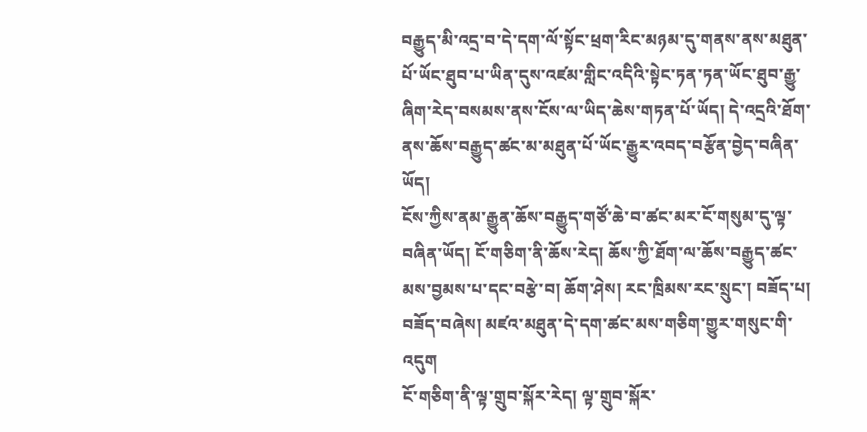བརྒྱུད་མི་འདྲ་བ་དེ་དག་ལོ་སྟོང་ཕྲག་རིང་མཉམ་དུ་གནས་ནས་མཐུན་པོ་ཡོང་ཐུབ་པ་ཡིན་དུས་འཛམ་གླིང་འདིའི་སྟེང་ཏན་ཏན་ཡོང་ཐུབ་རྒྱུ་ཞིག་རེད་བསམས་ནས་ངོས་ལ་ཡིད་ཆེས་གཏན་པོ་ཡོད། དེ་འདྲའི་ཐོག་ནས་ཆོས་བརྒྱུད་ཚང་མ་མཐུན་པོ་ཡོང་རྒྱུར་འབད་བརྩོན་བྱེད་བཞིན་ཡོད།
ངོས་ཀྱིས་ནམ་རྒྱུན་ཆོས་བརྒྱུད་གཙོ་ཆེ་བ་ཚང་མར་ངོ་གསུམ་དུ་ལྟ་བཞིན་ཡོད། ངོ་གཅིག་ནི་ཆོས་རེད། ཆོས་ཀྱི་ཐོག་ལ་ཆོས་བརྒྱུད་ཚང་མས་བྱམས་པ་དང་བརྩེ་བ། ཆོག་ཤེས། རང་ཁྲིམས་རང་སྲུང་། བཟོད་པ། བཟོད་བཞེས། མཛའ་མཐུན་དེ་དག་ཚང་མས་གཅིག་གྱུར་གསུང་གི་འདུག
ངོ་གཅིག་ནི་ལྟ་གྲུབ་སྐོར་རེད། ལྟ་གྲུབ་སྐོར་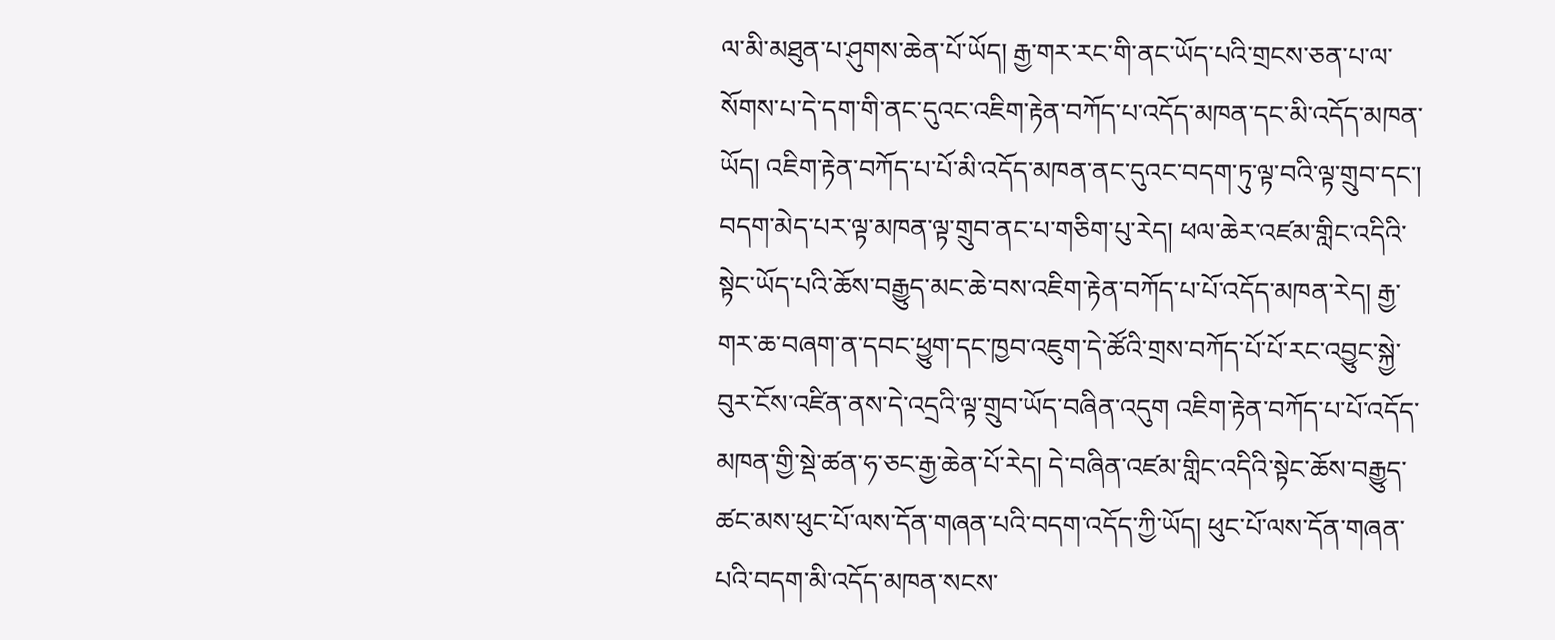ལ་མི་མཐུན་པ་ཤུགས་ཆེན་པོ་ཡོད། རྒྱ་གར་རང་གི་ནང་ཡོད་པའི་གྲངས་ཅན་པ་ལ་སོགས་པ་དེ་དག་གི་ནང་དུའང་འཇིག་རྟེན་བཀོད་པ་འདོད་མཁན་དང་མི་འདོད་མཁན་ཡོད། འཇིག་རྟེན་བཀོད་པ་པོ་མི་འདོད་མཁན་ནང་དུའང་བདག་ཏུ་ལྟ་བའི་ལྟ་གྲུབ་དང་། བདག་མེད་པར་ལྟ་མཁན་ལྟ་གྲུབ་ནང་པ་གཅིག་པུ་རེད། ཕལ་ཆེར་འཛམ་གླིང་འདིའི་སྟེང་ཡོད་པའི་ཆོས་བརྒྱུད་མང་ཆེ་བས་འཇིག་རྟེན་བཀོད་པ་པོ་འདོད་མཁན་རེད། རྒྱ་གར་ཆ་བཞག་ན་དབང་ཕྱུག་དང་ཁྱབ་འཇུག་དེ་ཚོའི་གྲས་བཀོད་པོ་པོ་རང་འབྱུང་སྐྱེ་བུར་ངོས་འཛིན་ནས་དེ་འདྲའི་ལྟ་གྲུབ་ཡོད་བཞིན་འདུག འཇིག་རྟེན་བཀོད་པ་པོ་འདོད་མཁན་གྱི་སྡེ་ཚན་ཧ་ཅང་རྒྱ་ཆེན་པོ་རེད། དེ་བཞིན་འཛམ་གླིང་འདིའི་སྟེང་ཆོས་བརྒྱུད་ཚང་མས་ཕུང་པོ་ལས་དོན་གཞན་པའི་བདག་འདོད་ཀྱི་ཡོད། ཕུང་པོ་ལས་དོན་གཞན་པའི་བདག་མི་འདོད་མཁན་སངས་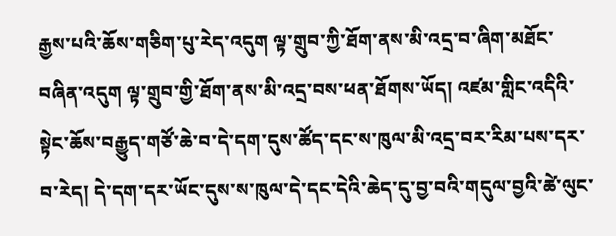རྒྱས་པའི་ཆོས་གཅིག་པུ་རེད་འདུག ལྟ་གྲུབ་ཀྱི་ཐོག་ནས་མི་འདྲ་བ་ཞིག་མཐོང་བཞིན་འདུག ལྟ་གྲུབ་གྱི་ཐོག་ནས་མི་འདྲ་བས་ཕན་ཐོགས་ཡོད། འཛམ་གླིང་འདིའི་སྟེང་ཆོས་བརྒྱུད་གཙོ་ཆེ་བ་དེ་དག་དུས་ཚོད་དང་ས་ཁུལ་མི་འདྲ་བར་རིམ་པས་དར་བ་རེད། དེ་དག་དར་ཡོང་དུས་ས་ཁུལ་དེ་དང་དེའི་ཆེད་དུ་བྱ་བའི་གདུལ་བྱའི་ཚེ་ལུང་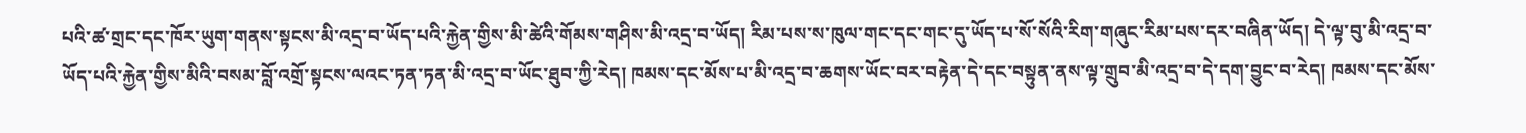པའི་ཚ་གྲང་དང་ཁོར་ཡུག་གནས་སྟངས་མི་འདྲ་བ་ཡོད་པའི་རྐྱེན་གྱིས་མི་ཚེའི་གོམས་གཤིས་མི་འདྲ་བ་ཡོད། རིམ་པས་ས་ཁུལ་གང་དང་གང་དུ་ཡོད་པ་སོ་སོའི་རིག་གཞུང་རིམ་པས་དར་བཞིན་ཡོད། དེ་ལྟ་བུ་མི་འདྲ་བ་ཡོད་པའི་རྐྱེན་གྱིས་མིའི་བསམ་བློ་འགྲོ་སྟངས་ལའང་ཏན་ཏན་མི་འདྲ་བ་ཡོང་ཐུབ་ཀྱི་རེད། ཁམས་དང་མོས་པ་མི་འདྲ་བ་ཆགས་ཡོང་བར་བརྟེན་དེ་དང་བསྟུན་ནས་ལྟ་གྲུབ་མི་འདྲ་བ་དེ་དག་བྱུང་བ་རེད། ཁམས་དང་མོས་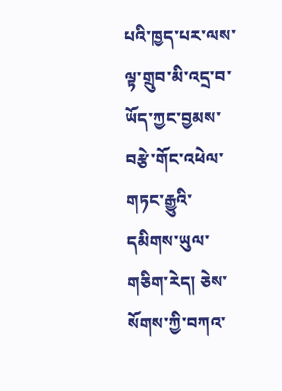པའི་ཁྱད་པར་ལས་ལྟ་གྲུབ་མི་འདྲ་བ་ཡོད་ཀྱང་བྱམས་བརྩེ་གོང་འཕེལ་གཏང་རྒྱུའི་དམིགས་ཡུལ་གཅིག་རེད། ཅེས་སོགས་ཀྱི་བཀའ་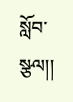སློབ་སྩལ།།